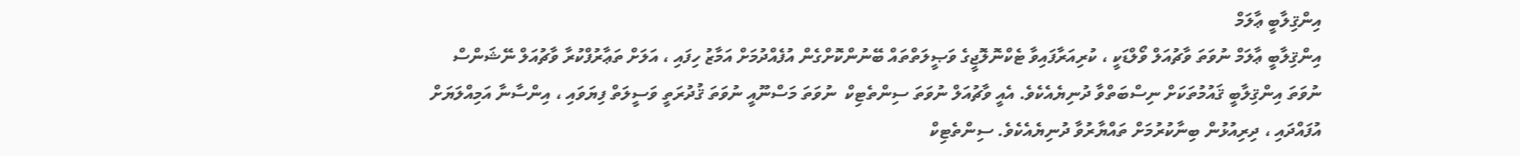އިންޤިލާބީ ޢާލަމް
އިންޤިލާބީ ޢާލަމް ނުވަތަ ވާޗުއަލް ވޯލްޑަކީ ، ކުރިއަރާފައިވާ ޓެކްނޮލޮޖީގެ ވަޞީލަތްތައް ބޭނުންކޮށްގެން އުފެއްދުމަށް އަމާޒު ހިފައި ، އަލަށް ތަޢާރުފްކުރާ ވާޗުއަލް ނޭޝަންސް ނުވަތަ އިންޤިލާބީ ޤައުމުތަކަށް ނިސްބަތްވާ ދުނިޔެއެކެވެ. އެއީ ވާޗުއަލް ނުވަތަ ސިންތެޓިކް  ނުވަތަ މަސްނޫއީ ނުވަތަ ޤުދުރަތީ ވަސީލަތް ފިޔަވައި ، އިންސާނާ އަމިއްލަޔަށް އުފައްދައި ، ދިރިއުޅުން ބިނާކުރުމަށް ތައްޔާރުވާ ދުނިޔެއެކެވެ. ސިންތެޓިކް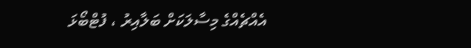އެއްޗެއްގެ މިސާލަކަށް ބަލާއިރު ، ފުޓްބޯޅަ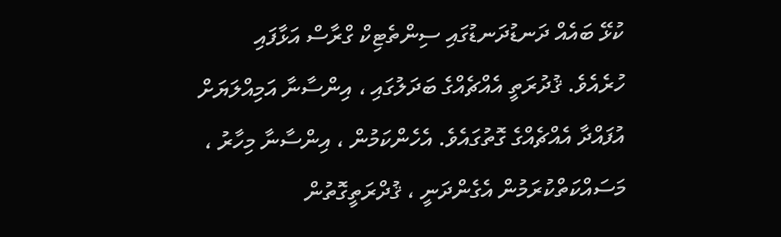ކުޅޭ ބައެއް ދަނޑުދަނޑުގައި ސިންތެޓިކް ގްރާސް އަޅާފައި ހުރެއެވެ. ޤުދުރަތީ އެއްޗެއްގެ ބަދަލުގައި ، އިންސާނާ އަމިއްލަޔަށް އުފައްދާ އެއްޗެއްގެ ގޮތުގައެވެ. އެހެންކަމުން ، އިންސާނާ މިހާރު ، މަސައްކަތްކުރަމުން އެގެންދަނީ ، ޤުދްރަތީގޮތުން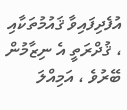އުފެދިފައިވާ ޤައުމުތަކާއި ، ޤުދްރަތީ އެ ނިޒާމުން ބޭރުވެ ، އަމިއްލަ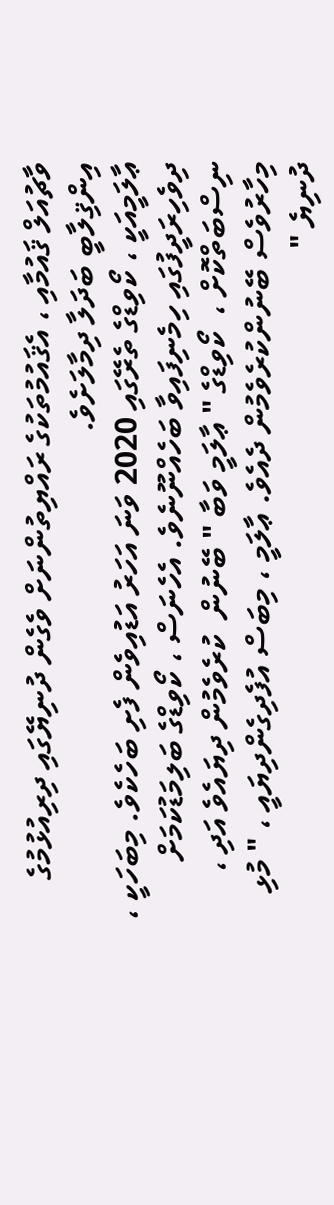ވާޗުއަލް ޤައުމާއި ، އެޤައުމުތަކުގެ ރައްޔިތުންނަށް ވެގެން ދުނިޔޭގައި ދިރިއުޅުމުގެ އިންޤިލާބީ ބަދަލާ ދިމާލަށެވެ.
ޢާލަމީއަކީ ، ކޯވިޑްގެ ތެރޭގައި 2020 ވަނަ އަހަރު އަޑުއިވެން ފެށި ބަހެކެވެ. މިބަހަކީ ، ދިވެހިރަދީފުގައި ހިމެނިފައިވާ ބަހެއްނޫނެވެ. އެހެނަސް ، ކޯވިޑްގެ ބަލިމަޑުކަމަށް ނިސްބަތްކޮށް ،  ކޯވިޑްގެ " ޢާލަމީ ވަބާ " ބޭނުން  ކުރެވެމުން ދިޔައެވެ އަދި ، މިހާރުވެސް ބޭނުންކުރެވެމުން ދެއެވެ. ޢާލަމީ ، މިބަސް އުފެދިގެންދިޔައީ ، " މުޅި ދުނިޔެ "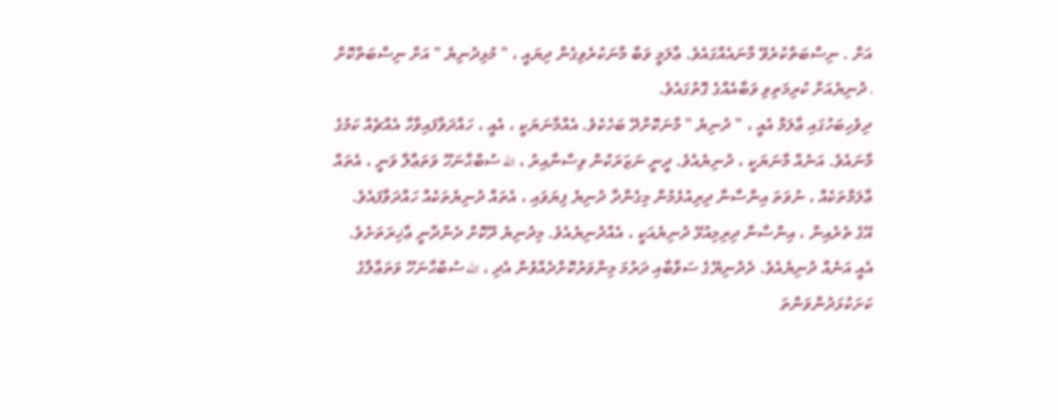އަށް . ނިސްބަތްކުރެވޭ މާނައެއްގައެވެ. ޢާލަމީ ވަބާ މާނަކުރެވިގެން ދިޔައީ ، " މުޅިދުނިޔެ " އަށް ނިސްބަތްކޮށް ، ދުނިޔެއަށް ކުރިމަތިވި ވަބާއެއްގެ ގޮތުގައެވެ.
ދިވެހިބަހުގައި ޢާލަމް އެއީ ، " ދުނިޔެ " މާނަކޮށްދޭ ބަހެކެވެ. އެއްމާނަޔަކީ ، އެއީ ، ހައްދަވާފައިވާހާ އެއްޗެއް ކަމުގެ މާނައެވެ. އަނެއް މާނަޔަކީ ، ދުނިޔެއެވެ. ދީނީ ނަޒަރަކުން ވިސްނާއިރު ، الله ސުބްޙާނަހޫ ވަތަޢާލާ ވަނީ ، އެތައް ޢާލަމްތަކެއް ، ނުވަތަ އިންސާނާ ދިރިއުޅެމުން މިގެންދާ ދުނިޔެ ފިޔަވައި ، އެތައް ދުނިޔެތަކެއް ހައްދަވާފައެވެ. އޭގެ ތެރެއިން ، އިންސާނާ ދިރިމިއުޅޭ ދުނިޔެއަކީ ، އެއްދުނިޔެއެވެ. މިދުނިޔެ ދޫކޮށް ދެންދާނީ ޢާޚިރަތަށެވެ. އެއީ އަނެއް ދުނިޔެއެވެ. ދެދުނިޔޭގެ ސަވާބާއި ދަރުމަ މިންވަރުކޮށްދެއްވުން އެދި ، الله ސުބްޙާނަހޫ ވަތަޢާލާގެ ކަށަކުޅަދުންވަންތަ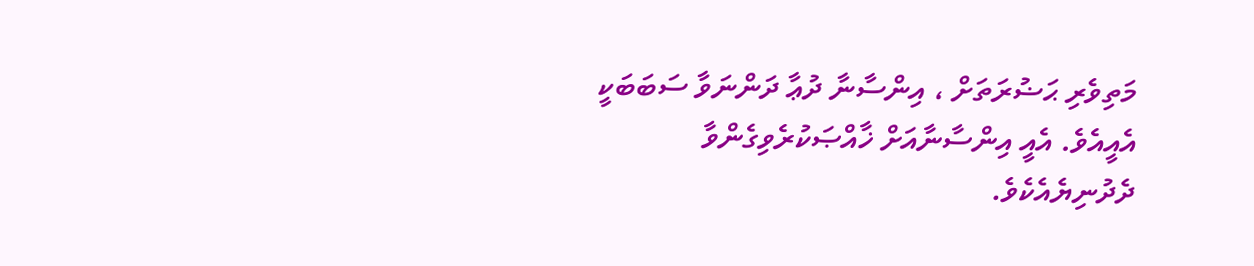މަތިވެރި ޙަޟުރަތަށް ، އިންސާނާ ދުޢާ ދަންނަވާ ސަބަބަކީ އެއީއެވެ. އެއީ އިންސާނާއަށް ޚާއްޞަކުރެވިގެންވާ ދެދުނިޔެއެކެވެ.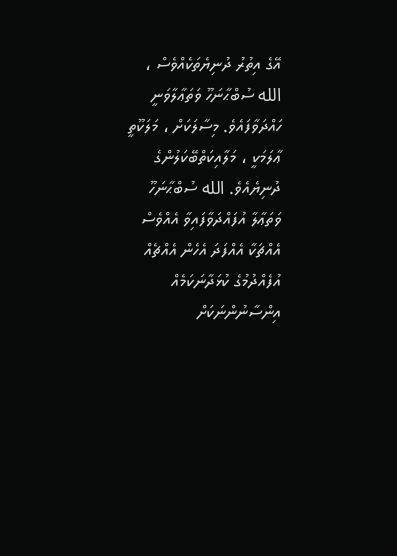އޭގެ އިތުރު ދުނިޔެތަކެއްވެސް ، الله ސުބްޙާނަހޫ ވަތަޢާލާވަނީ ހައްދަވާފައެވެ. މިސާލަކަށް ، މަލަކޫތީ ޢާލަމަކީ ، މަލާއިކަތްބޭކަލުންގެ ދުނިޔެއެވެ. الله ސުބްޙާނަހޫ ވަތަޢާލާ އުފައްދަވާފައިވާ އެއްވެސް އެއްޗަކާ އެއްފަދަ އެހެން އެއްޗެއް އުފެއްދުމުގެ ކުޅަދާނަކަމެއް އިންސާނުންނަކަށް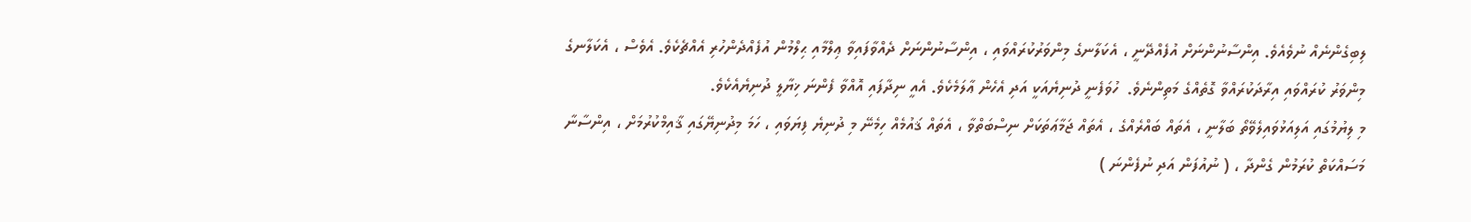ލިބިގެންނެއް ނުވެއެވެ. އިންސާނުންނަށް އުފެއްދޭނީ ، އެކަލާނގެ މިންވަރުކުރައްވައި ، އިންސާނުންނަށް ދެއްވާފައިވާ ޢިލްމާއި ޙިލްމުން އުފެއްދެންހުރި އެއްޗެކެވެ. އެވެސް ، އެކަލާނގެ މިންވަރު ކުރައްވައި އިރާދަކުރައްވާ ގޮތެއްގެ މަތިންނެވެ.  ހުވަފެނީ ދުނިޔެއަކީ އަދި އެހެން ޢާލަމެކެވެ. އެއީ ނިދާފައި އޮއްވާ ފެންނަ ޚިޔާލީ ދުނިޔެއެކެވެ.
މި ލިޔުމުގައި އަލިއަޅުވައިލެވޭތޯ ބަލާނީ ، އެތައް ބައްރެއްގެ ، އެތައް ޖަމާޢަތަކަށް ނިސްބަތްވާ ، އެތައް ޤައުމެއް ހިމެނޭ މި ދުނިޔެ ފިޔަވައި ، ހަމަ މިދުނިޔޭގައި ޤާއިމްކުރުމަށް ، އިންސާނާ މަސައްކަތް ކުރަމުން ގެންދާ ، ( ނުއުފަން އަދި ނުފެންނަ )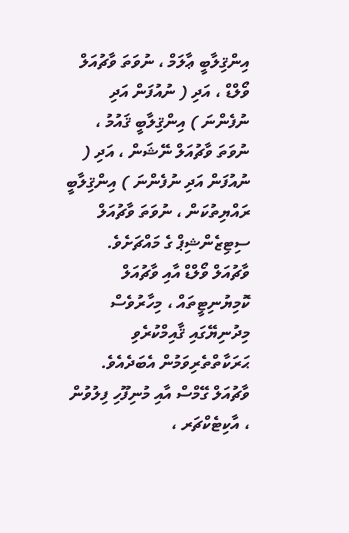އިންޤިލާބީ ޢާލަމް ، ނުވަތަ ވާޗުއަލް ވޯލްޑް ، އަދި ( ނުއުފަން އަދި ނުފެންނަ ) އިންޤިލާބީ ޤައުމު ، ނުވަތަ ވާޗުއަލް ނޭޝަން ، އަދި ( ނުއުފަން އަދި ނުފެންނަ ) އިންޤިލާބީ ރައްޔިތުކަން ، ނުވަތަ ވާޗުއަލް ސިޓިޒެންޝިޕް ގެ މައްޗަށެވެ.
ވާޗުއަލް ވޯލްޑް އާއި ވާޗުއަލް ކޮމިޔުނިޓީތައް ، މިހާރުވެސް  މިދުނިޔޭގައި ޤާއިމްކުރެވި ޙަރަކާތްތެރިވަމުން އެބަދެއެވެ. ވާޗުއަލް ގޭމްސް އާއި މުނިފޫހި ފިލުވުން ، އާކިޓެކްޗަރ ،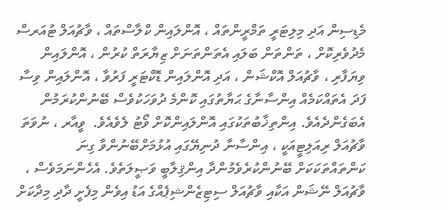މެޑިސިން އަދި މިލިޓަރީ ތަމްރީންތައް ، އޮންލައިން ކްލާސްތައް ، ވާޗުއަލް ޓުއަރސް މެދުވެރިކޮށް ، ތަންތަން ބަލައި އެތަންތަނަށް ޒިޔާރަތް ކުރުން ، އޮންލައިން ވިޔަފާރި ، ވާޗުއަލް އޮކްޝަން ، އަދި އޮންލައިން ޑޮކްޓަރީ ފަރުވާ ، އޮންލައިން ވިސާ ފަދަ އެތައްކަމެއް އިންސާނާގެ ޙަޔާތުގައި ކޮންމެ ދުވަހަކުވެސް ބޭނުންކުރަމުން އެބަގެންދެއެވެ. އިންތިޚާބުތަކުގައި އޮންލައިންކޮށް ވޯޓު ލެވެއެވެ.  ވީއާރ ، ނުވަތަ ވާޗުއަލް ރިއަލިޓީއަކީ ، އިންސާނާ ދުނިޔޭގައި އުޅުމަށްބޭނުންވާ ގިނަ ކަންތައްތަކަކަށް ބޭނުންކުރެވެމުންދާ އިންޤިލާބީ ވަޞީލަތެވެ. އެހެންނަމަވެސް ، ވާޗުއަލް ނޭޝަން އަކާއި ވާޗުއަލް ސިޓިޒެންޝިޕެއްގެ އަޑު އިވެން މިފެށީ ދާދި މިދާކަށް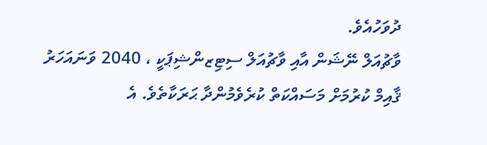ދުވަހުއެވެ.
ވާޗުއަލް ނޭޝަން އާއި ވާޗުއަލް ސިޓިޒންޝިޕަކީ ، 2040 ވަނައަހަރު ޤާއިމް ކުރުމަށް މަސައްކަތް ކުރެވެމުންދާ ޙަރަކާތެވެ. އެ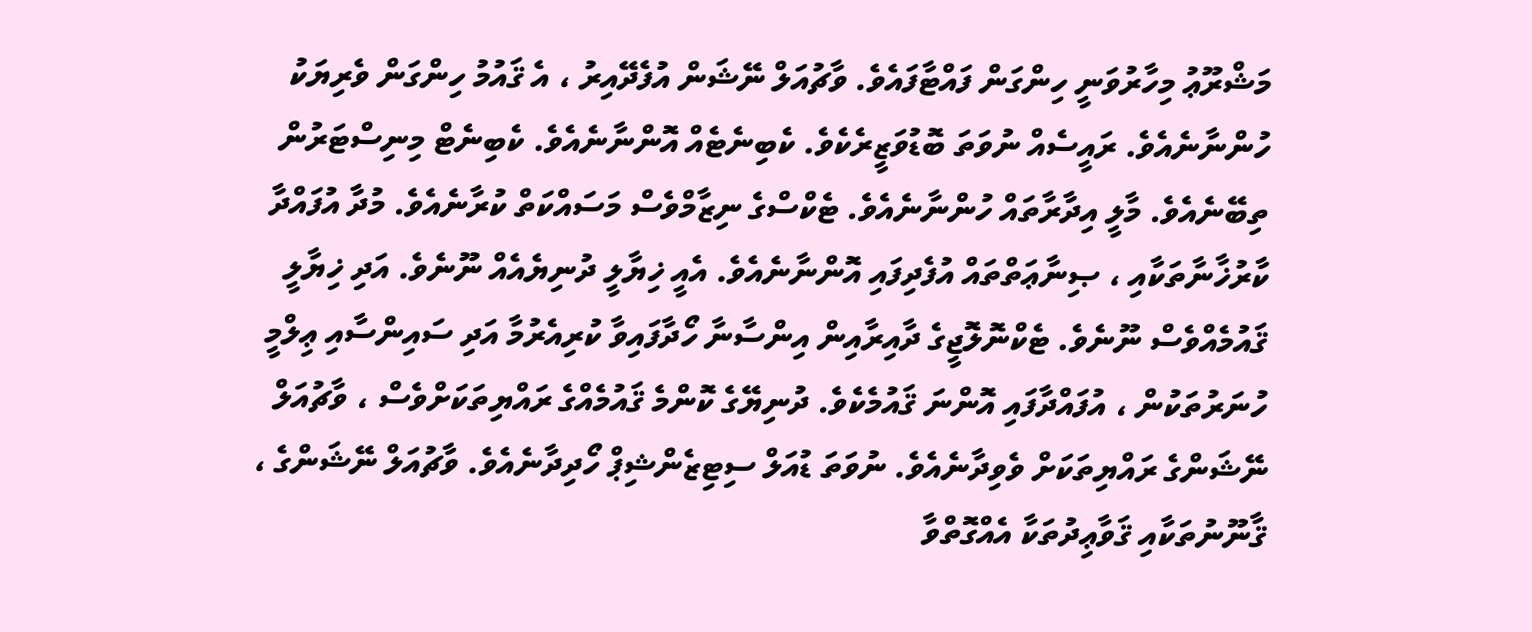މަޝްރޫޢު މިހާރުވަނީ ހިންގަން ފައްޓާފައެވެ. ވާޗުއަލް ނޭޝަން އުފެދޭއިރު ، އެ ޤައުމު ހިންގަން ވެރިޔަކު ހުންނާނެއެވެ. ރައީސެއް ނުވަތަ ބޮޑުވަޒީރެކެވެ. ކެބިނެޓެއް އޮންނާނެއެވެ. ކެބިނެޓް މިނިސްޓަރުން ތިބޭނެއެވެ. މާލީ އިދާރާތައް ހުންނާނެއެވެ. ޓެކްސްގެ ނިޒާމްވެސް މަސައްކަތް ކުރާނެއެވެ. މުދާ އުފައްދާ ކާރުޚާނާތަކާއި ، ޞިނާޢަތްތައް އުފެދިފައި އޮންނާނެއެވެ. އެއީ ޚިޔާލީ ދުނިޔެއެއް ނޫނެވެ. އަދި ޚިޔާލީ ޤައުމެއްވެސް ނޫނެވެ. ޓެކްނޮލޮޖީގެ ދާއިރާއިން އިންސާނާ ހޯދާފައިވާ ކުރިއެރުމާ އަދި ސައިންސާއި ޢިލްމީ ހުނަރުތަކުން ، އުފައްދާފައި އޮންނަ ޤައުމެކެވެ. ދުނިޔޭގެ ކޮންމެ ޤައުމެއްގެ ރައްޔިތަކަށްވެސް ، ވާޗުއަލް ނޭޝަންގެ ރައްޔިތަކަށް ވެވިދާނެއެވެ. ނުވަތަ ޑުއަލް ސިޓިޒެންޝިޕް ހޯދިދާނެއެވެ. ވާޗުއަލް ނޭޝަންގެ ، ޤާނޫނުތަކާއި ޤަވާޢިދުތަކާ އެއްގޮތްވާ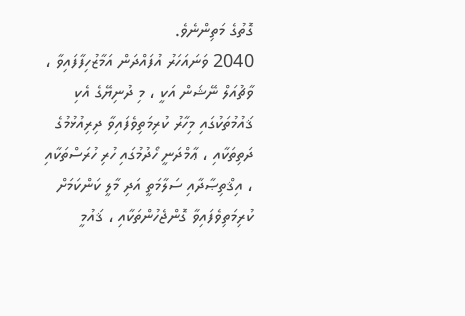ގޮތުގެ މަތިންނެވެ.
2040 ވަނައަހަރު އުފައްދަން އަމާޒުހިފާފައިވާ ، ވާޗުއަލް ނޭޝަން އަކީ ، މި ދުނިޔޭގެ އެކި ޤައުމުތަކުގައި މިހާރު ކުރިމަތިވެފައިވާ ދިރިއުޅުމުގެ ދަތިތަކާއި ، ޢާމްދަނީ ހޯދުމުގައި ހުރި ހުރަސްތަކާއި ، އިޤްތިޞާދާއި ސަލާމަތީ އަދި މާލީ ކަންކަމަށް ކުރިމަތިވެފައިވާ ގޮންޖެހުންތަކާއި ، ޤައުމީ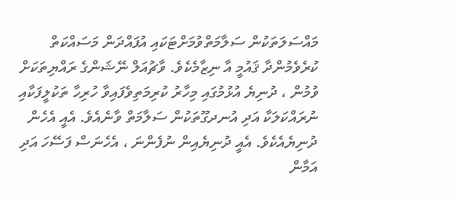މައްސަލަތަކުން ސަލާމަތްވުމަށްޓަކައި އުފައްދަން މަސައްކަތް ކުރެވެމުންދާ ޤައުމީ އާ ނިޒާމެކެވެ. ވާޗުއަލް ނޭޝަންގެ ރައްޔިތަކަށް ވުމުން ، ދުނިޔެ އުޅުމުގައި މިހާރު ކުރިމަތިވެފައިވާ ހުރިހާ ތަކުލީފަކާއި ނުރައްކަލަކާ އަދި އުނދގޫތަކުން ސަލާމަތް ވާނެއެވެ. އެއީ އެހެން ދުނިޔެއެކެވެ. އެއީ ދުނިޔެއިން ނުފެންނަ ، އެހެނަސް ފަސޭހަ އަދި އަމާން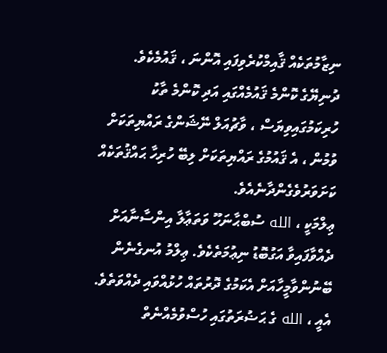ނިޒާމުތަކެއް ޤާއިމްކުރެވިފައި އޮންނަ ، ޤައުމެކެވެ. ދުނިޔޭގެ ކޮންމެ ޤައުމެއްގައި އަދި ކޮންމެ ތާކު ހުރިކަމުގައިވިޔަސް ، ވާޗުއަލް ނޭޝަންގެ ރައްޔިތަކަށް ވުމުން ، އެ ޤައުމުގެ ރައްޔިތަކަށް ލިބޭ ހުރިހާ ޙައްޤުތަކެއް ކަށަވަރުވެގެންދާނެއެވެ.
ޢިލްމަކީ ، الله ސުބްޙާނަހޫ ވަތަޢާލާ އިންސާނާއަށް ދެއްވާފައިވާ އަގުބޮޑު ނިޢުމަތެކެވެ. ޢިލްމު އުނގެނެން ބޭނުންވާމީހާއަށް އެކަމުގެ ދޮރުތައް ހުޅުއްވައި ދެއްވަތެވެ. އެއީ ، الله ގެ ޙަޟުރަތުގައި ހުސްވުމެއްނެތް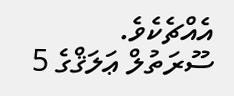އެއްޗެކެވެ.
ސޫރަތުލް ޢަލަޤްގެ 5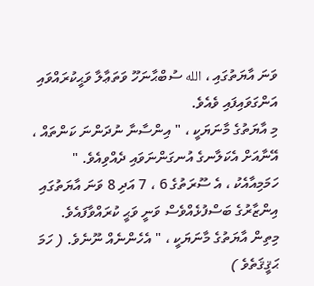ވަނަ އާޔަތުގައި ، الله ސުބްޙާނަހޫ ވަތަޢާލާ ވަޙީކުރައްވައި އަންގަވައިފައި ވެއެވެ.
މި އާޔަތުގެ މާނަޔަކީ ، " އިންސާނާ ނުދަންނަ ކަންތައް ، އޭނާއަށް އެކަލާނގެ އުނގަންނަވައި ދެއްވިއެވެ. "
ހަމަމިއާއެކު ، އެ ސޫރަތުގެ 6 ، 7 އަދި 8 ވަނަ އާޔަތުގައި އިންޒާރުގެ ބަސްފުޅެއްވެސް ވަނީ ވަޙީ ކުރައްވާފައެވެ.
މިތިން އާޔަތުގެ މާނަޔަކީ ، " އެހެންނެއް ނޫނެވެ. ( ހަމަ ޙަޤީޤަތެވެ )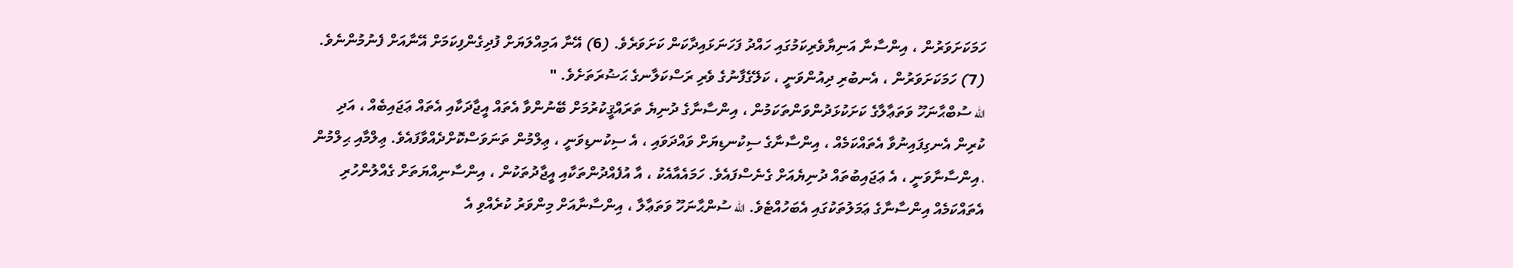ހަމަކަށަވަރުން ، އިންސާނާ އަނިޔާވެރިކަމުގައި ހައްދު ފަހަނަޅައިދާކަން ކަށަވަރެވެ. (6) އޭނާ އަމިއްލަޔަށް ފުދިގެންފިކަމަށް އޭނާއަށް ފެނުމުންނެވެ. (7) ހަމަކަށަވަރުން ، އެނބުރި ދިއުންވަނީ ، ކަލޭގެފާނުގެ ވެރި ރަސްކަލާނގެ ޙަޟުރަތަށެވެ. "
الله ސުބްޙާނަހޫ ވަތަޢާލާގެ ކަށަކުޅަދުންވަންތަކަމުން ، އިންސާނާގެ ދުނިޔެ ތަރައްޤީކުރުމަށް ބޭނުންވާ އެތައް އީޖާދަކާއި އެތައް ޢަޖައިބެއް ، އަދި ކުރިން އެނގިފައިނުވާ އެތައްކަމެއް ، އިންސާނާގެ ސިކުނޑިޔަށް ވައްދަވައި ، އެ ސިކުނޑިވަނީ ، ޢިލްމުން ތަނަވަސްކޮށްދެއްވާފައެވެ. ޢިލްމާއި ޙިލްމުން ، އިންސާނާވަނީ ، އެ ޢަޖައިބުތައް ދުނިޔެއަށް ގެނެސްފައެވެ. ހަމައެއާއެކު ، އާ އުފެއްދުންތަކާއި އީޖާދުތަކުން ، އިންސާނިއްޔަތަށް ގެއްލުންހުރި އެތައްކަމެއް އިންސާނާގެ ޢަމަލުތަކުގައި އެބަހުއްޓެވެ. الله ސުންޙާނަހޫ ވަތަޢާލާ ، އިންސާނާއަށް މިންވަރު ކުރެއްވި އެ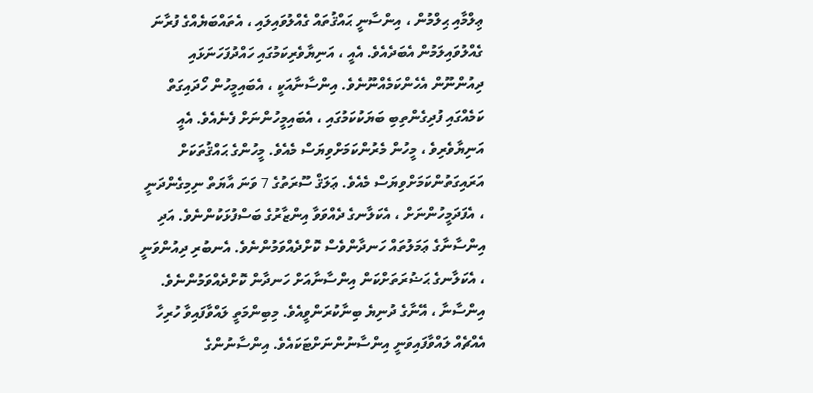ޢިލްމާއި ޙިލްމުން ، އިންސާނީ ޙައްޤުތައް ގެއްލުވައިލައި ، އެތައްބަޔެއްގެ ފުރާނަ ގެއްލުވައިލަމުން އެބަދެއެވެ. އެއީ ، އަނިޔާވެރިކަމުގައި ހައްދުފަހަނަޅައި ދިއުންނޫން އެހެންކަމެއްނޫނެވެ. އިންސާނާއަކީ ، އެބައިމީހުން ހޯދައިގަތް ކަމެއްގައި ފުދިގެންތިބި ބަޔަކުކަމުގައި ، އެބައިމީހުންނަށް ފެނެއެވެ. އެއީ އަނިޔާވެރިވެ ، މީހުން މެރުންކަމަށްވިޔަސް މެއެވެ. މީހުންގެ ޙައްޤުތަކަށް އަރައިގަތުންކަމަށްވިޔަސް މެއެވެ. ޢަލަޤް ސޫރަތުގެ 7 ވަނަ އާޔަތް ނިމިގެންދަނީ ، އެފަދަމީހުންނަށް ، އެކަލާނގެ ދެއްވަވާ އިންޒާރުގެ ބަސްފުޅަކުންނެވެ. އަދި އިންސާނާގެ ޢަމަލުތައް ހަނދާންވެސް ކޮށްދެއްވަމުންނެވެ. އެނބުރި ދިއުންވަނީ ، އެކަލާނގެ ޙަޟުރަތަށްކަން އިންސާނާއަށް ހަނދާން ކޮށްދެއްވަމުންނެވެ.
އިންސާނާ ، އޭނާގެ ދުނިޔެ ބިނާކުރަންވީއެވެ. މިބިންމަތީ ލައްވާފައިވާ ހުރިހާ އެއްޗެއް ލައްވާފައިވަނީ އިންސާނުންނަށްޓަކައެވެ. އިންސާނުންގެ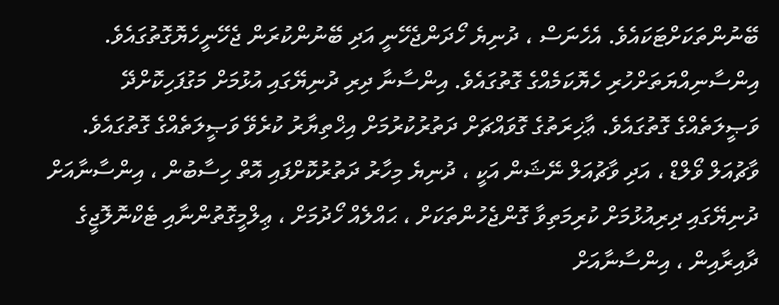ބޭނުންތަކަށްޓަކައެވެ. އެހެނަސް ، ދުނިޔެ ހޯދަންޖެހޭނީ އަދި ބޭނުންކުރަން ޖެހޭނީހެޔޮގޮތުގައެވެ. އިންސާނިއްޔަތަށްހުރި ހެޔޮކަމެއްގެ ގޮތުގައެވެ. އިންސާނާ ދިރި ދުނިޔޭގައި އުޅުމަށް މަގުފަހިކޮށްދޭ ވަޞީލަތެއްގެ ގޮތުގައެވެ. ޢާޚިރަތުގެ ގޮވައްޗަށް ދަތުރުކުރުމަށް އިޚްތިޔާރު ކުރެވޭ ވަޞީލަތެއްގެ ގޮތުގައެވެ.
ވާޗުއަލް ވޯލްޑް ، އަދި ވާޗުއަލް ނޭޝަން އަކީ ، ދުނިޔެ މިހާރު ދަތުރުކޮށްފައި އޮތް ހިސާބުން ، އިންސާނާއަށް ދުނިޔޭގައި ދިރިއުޅުމަށް ކުރިމަތިވާ ގޮންޖެހުންތަކަށް ، ޙައްލެއް ހޯދުމަށް ، ޢިލްމީގޮތުންނާއި ޓެކްނޮލޮޖީގެ ދާއިރާއިން ، އިންސާނާއަށް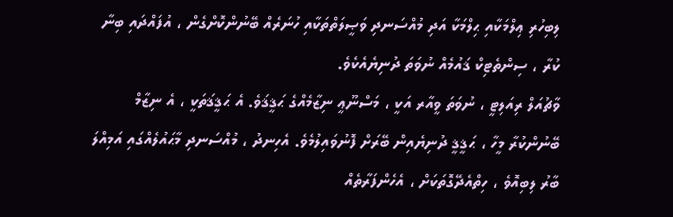ލިބިހުރި ޢިލްމަކާއި ޙިލްމަކާ އަދި މުއްސަނދި ވަޞީލަތްތަކާއި ހުނަރެއް ބޭނުންކޮށްގެން ، އުފައްދައި ބިނާ ކުރާ ، ސިންތެޓިކް ޤައުމެއް ނުވަތަ ދުނިޔެއެކެވެ.
ވާޗުއަލް ރިއަލިޓީ ، ނުވަތަ ވީއާރ އަކީ ، މަސްނޫޢީ ނިޒާމެއްގެ ޙަޤީޤަވެ. އެ ޙަޤީޤަތަކީ ، އެ ނިޒާމް ބޭނުންކުރާ މީހާ ، ޙަޤީޤީ ދުނިޔެއިން ބޭރަށް ފޮނުވައިލުމެވެ. އެހިނދު ، މުއްސަނދި މާޙައުލެއްގައި އަމިއްލަ ބާރު ލިބިއޮވެ ، ހިތްއެދޭގޮތަކަށް ، އެހެންފަރާތެއް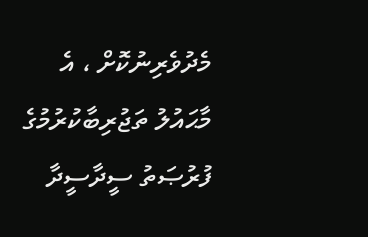މެދުވެރިނުކޮށް ، އެ މާޙައުލު ތަޖުރިބާކުރުމުގެ ފުރުޞަތު ސީދާސީދާ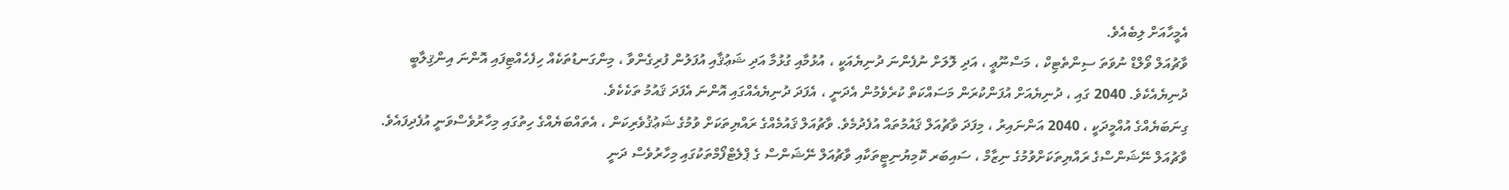އެމީހާއަށް ލިބެއެވެ.
ވާޗުއަލް ވޯލްޑް ނުވަތަ ސިންތެޓިކް ، މަސްނޫޢީ ، އަދި ލޮލަށް ނުފެންނަ ދުނިޔެއަކީ ، އުޅުމާއި ގުޅުމާ އަދި ޝަޢުޤާއި އުފަލުން ފުރިގެންވާ ، މިންގަނޑުތަކެއް ހިފެހެއްޓިފައި އޮންނަ އިންޤިލާބީ ދުނިޔެއެކެވެ. 2040 ގައި ، ދުނިޔެއަށް އުފަންކުރަން މަސައްކަތް ކުރެވެމުން އެދަނީ ، އެފަދަ ދުނިޔެއެއްގައި އޮންނަ އެފަދަ ޤައުމު ތަކެކެވެ.
ގިނަބަޔެއްގެ އުއްމީދަކީ ، 2040 އަންނައިރު ، މިފަދަ ވާޗުއަލް ޤައުމުތައް އުފެދުމެވެ. ވާޗުއަލް ޤައުމެއްގެ ރައްޔިތަކަށް ވުމުގެ ޝަޢުޤުވެރިކަން ، އެތައްބަޔެއްގެ ހިތުގައި މިހާރުވެސްވަނީ އުފެދިފައެވެ. ވާޗުއަލް ނޭޝަންސްގެ ރައްޔިތަކަށްވުމުގެ ނިޒާމް ، ސައިބަރ ކޮމިޔުނިޓީތަކާއި ވާޗުއަލް ނޭޝަންސް ގެ ޕްލެޓްފޯމްތަކުގައި މިހާރުވެސް ދަނީ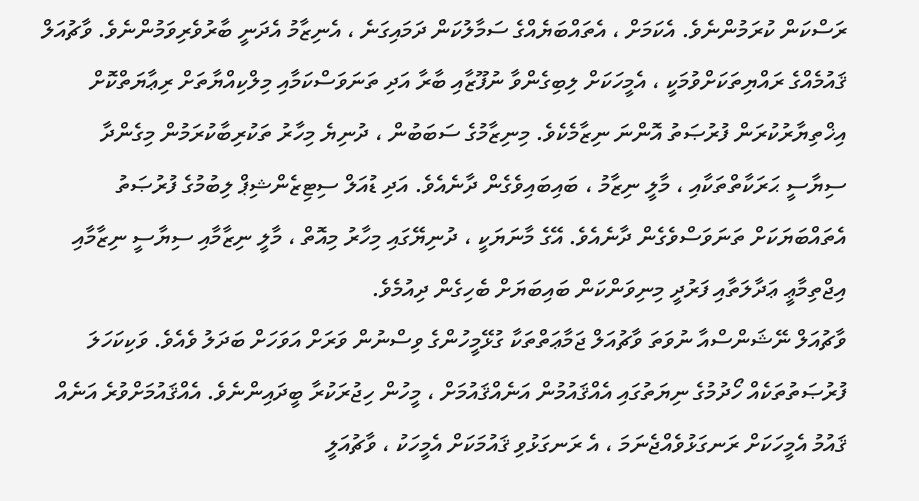ރަސްކަން ކުރަމުންނެވެ. އެކަމަށް ، އެތައްބަޔެއްގެ ސަމާލުކަން ދަމައިގަނެ ، އެނިޒާމު އެދަނީ ބާރުވެރިވަމުންނެވެ. ވާޗުއަލް ޤައުމެއްގެ ރައްޔިތަކަށްވުމަކީ ، އެމީހަކަށް ލިބިގެންވާ ނުފޫޒާއި ބާރާ އަދި ތަނަވަސްކަމާއި މިލްކިއްޔާތަށް ރިޢާޔަތްކޮށް އިޚްތިޔާރުކުރަން ފުރުޞަތު އޮންނަ ނިޒާމެކެވެ. މިނިޒާމުގެ ސަބަބުން ، ދުނިޔެ މިހާރު ތަކުރިބާކުރަމުން މިގެންދާ ސިޔާސީ ޙަރަކާތްތަކާއި ، މާލީ ނިޒާމު ، ބައިބައިވެގެން ދާނެއެވެ. އަދި ޑުއަލް ސިޓިޒެންޝިޕް ލިބުމުގެ ފުރުޞަތު އެތައްބަޔަކަށް ތަނަވަސްވެގެން ދާނެއެވެ. އޭގެ މާނަޔަކީ ، ދުނިޔޭގައި މިހާރު މިއޮތް ، މާލީ ނިޒާމާއި ސިޔާސީ ނިޒާމާއި އިޖްތިމާޢީ ޢަދާލަތާއި ފަރުދީ މިނިވަންކަން ބައިބަޔަށް ބެހިގެން ދިއުމެވެ.
ވާޗުއަލް ނޭޝަންސްއާ ނުވަތަ ވާޗުއަލް ޖަމާޢަތްތަކާ ގުޅޭމީހުންގެ ވިސްނުން ވަރަށް އަވަހަށް ބަދަލު ވެއެވެ. ވަކިކަހަލަ ފުރުޞަތުތަކެއް ހޯދުމުގެ ނިޔަތުގައި އެއްޤައުމުން އަނެއްޤައުމަށް ، މީހުން ހިޖުރަކުރާ ބީދައިންނެވެ. އެއްޤައުމަށްވުރެ އަނެއް ޤައުމު އެމީހަކަށް ރަނގަޅުވެއްޖެނަމަ ، އެ ރަނގަޅުވި ޤައުމަކަށް އެމީހަކު ، ވާޗުއަލީ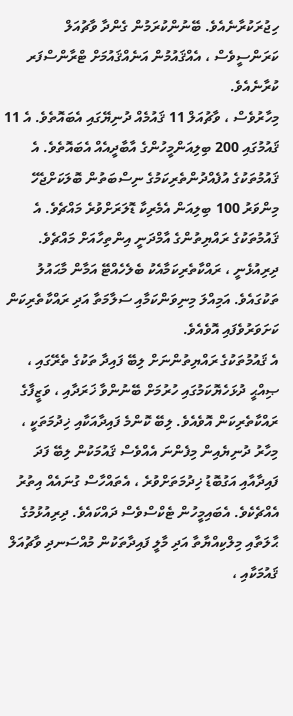ހިޖުރަކުރާނެއެވެ. ބޭނުންކުރަމުން ގެންދާ ވާޗުއަލް ކަރަންސީވެސް ، އެއްޤައުމުން އަނެއްޤައުމަށް ޓްރާންސްފަރ ކުރާނެއެވެ.
މިހާރުވެސް ، ވާޗުއަލް 11 ޤައުމެއް ދުނިޔޭގައި އެބައޮތެވެ. އެ 11 ޤައުމުގައި 200 ބިލިއަންމީހުންގެ އާބާދީއެއް އެބައޮތެވެ. އެ ޤައުމުތަކުގެ އުފެއްދުންތެރިކަމުގެ ނިސްބަތުން ބޮލަކަށްޖެހޭ މިންވަރު 100 ބިލިއަން އެމެރިކާ ޑޮލަރަށްވުރެ މައްޗެވެ. އެ ޤައުމުތަކުގެ ރައްޔިތުންގެ އާމްދަނީ އިންތިހާއަށް މައްޗެވެ. ދިރިއުޅެނީ ، ރައްކާތެރިކަމާއެކު ބެލެހެއްޓޭ އަމާން މާޙައުލު ތަކުގައެވެ. އަމިއްލަ މިނިވަންކަމާއި ސަލާމަތާ އަދި ރައްކާތެރިކަން ކަށަވަރުވެފައި އޮވެއެވެ.
އެ ޤައުމުތަކުގެ ރައްޔިތުންނަށް ލިބޭ ފައިދާ ތަކުގެ ތެރޭގައި ، ޞިއްޙީ ދުޅަހެޔޮކަމުގައި ހުރުމަށް ބޭނުންވާ ޚަރަދާއި ، ވަޒީފާގެ ރައްކާތެރިކަން އޮވެއެވެ. ލިބޭ ކޮންމެ ފައިދާއަކާއި ޚިދުމަތަކީ ، މިހާރު ދުނިޔެއިން މިފެންނަ އެއްވެސް ޤައުމަކުން ލިބޭ ފަދަ ފައިދާއާއި އަގުބޮޑު ޚިދުމަތަށްވުރެ ، އެތައްހާސް ގުނައެއް އިތުރު އެއްޗެކެވެ. އެބައިމީހުން ޓެކްސްވެސް ދައްކައެވެ. ދިރިއުޅުމުގެ ޙާލަތާއި މިލްކިއްޔާތާ އަދި މާލީ ފައިދާތަކުން މުއްސަނދި ވާޗުއަލް ޤައުމަކާއި ،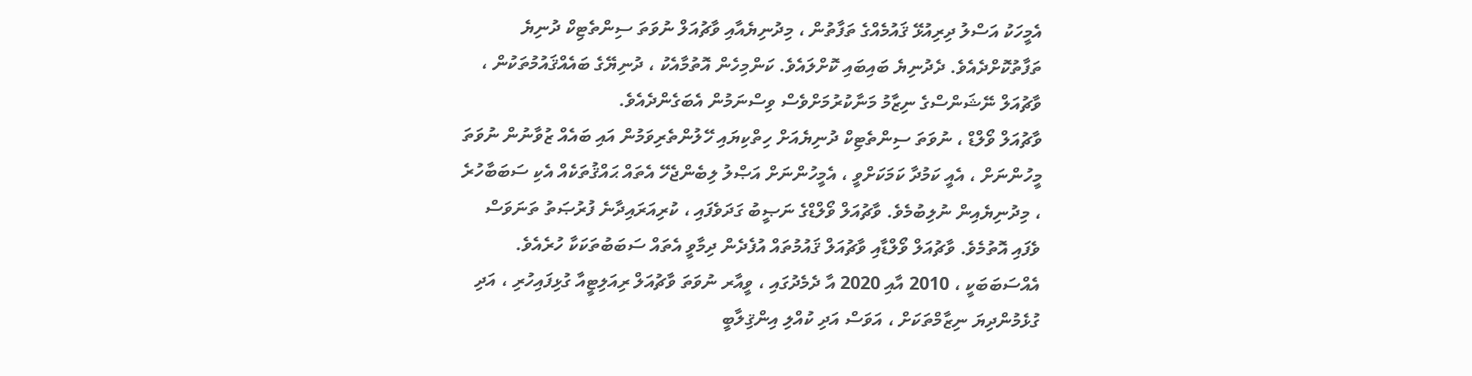އެމީހަކު އަސްލު ދިރިއުޅޭ ޤައުމެއްގެ ތަފާތުން ، މިދުނިޔެއާއި ވާޗުއަލް ނުވަތަ ސިންތެޓިކް ދުނިޔެ ތަފާތުކޮށްދެއެވެ. ދެދުނިޔެ ބައިބައި ކޮށްލައެވެ. ކަންމިހެން އޮތުމާއެކު ، ދުނިޔޭގެ ބައެއްޤައުމުތަކުން ، ވާޗުއަލް ނޭޝަންސްގެ ނިޒާމު މަނާކުރުމަށްވެސް ވިސްނަމުން އެބަގެންދެއެވެ.
ވާޗުއަލް ވޯލްޑް ، ނުވަތަ ސިންތެޓިކް ދުނިޔެއަށް ހިތްކިޔައި ހޭލުންތެރިވަމުން އައި ބައެއް ޒުވާނުން ނުވަތަ މީހުންނަށް ، އެއީ ކަމުދާ ކަމަކަށްވީ ، އެމީހުންނަށް އަޞްލު ލިބެންޖެހޭ އެތައް ޙައްޤުތަކެއް އެކި ސަބަބާހުރެ ، މިދުނިޔެއިން ނުލިބުމެވެ. ވާޗުއަލް ވޯލްޑްގެ ނަޞީބު ގަދަވެފައި ، ކުރިއަރައިދާނެ ފުރުޞަތު ތަނަވަސް ވެފައި އޮތުމެވެ. ވާޗުއަލް ވޯލްޑާއި ވާޗުއަލް ޤައުމުތައް އުފެދެން ދިމާވީ އެތައް ސަބަބުތަކަކާ ހުރެއެވެ.
އެއްސަބަބަކީ ، 2010 އާއި 2020 އާ ދެމެދުގައި ، ވީއާރ ނުވަތަ ވާޗުއަލް ރިއަލިޓީއާ ގުޅިފައިހުރި ، އަދި ގުޅެމުންދިޔަ ނިޒާމްތަކަށް ، އަވަސް އަދި ކުއްލި އިންޤިލާބީ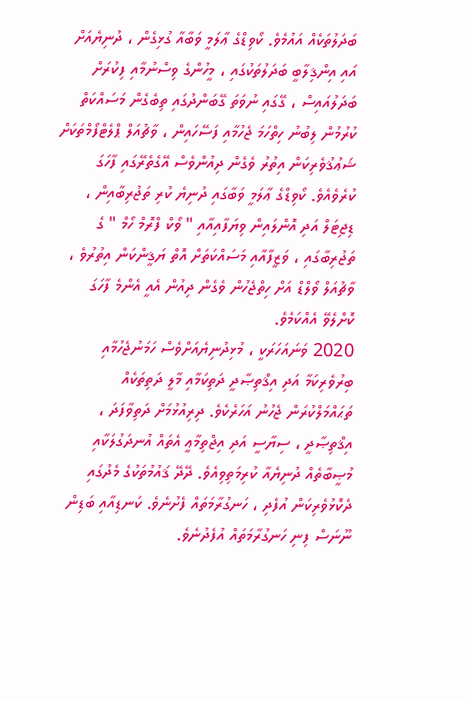ބަދަލުތަކެއް އައުމެވެ. ކޯވިޑްގެ ޢާލަމީ ވަބާއާ ގުޅިގެން ، ދުނިޔެއަށް އައި އިންޤިލާބީ ބަދަލުތަކުގައި ، މީހުންގެ ވިސްނުމާއި ފިކުރަށް ބަދަލުއައިސް ، ގޭގައި ނުވަތަ ގޭބަންދުގައި ތިބެގެން މަސައްކަތް ކުރުމުން ލިބުނު ހިތްހަމަ ޖެހުމާއި ފަސޭހައިން ، ވާޗުއަލް ޕްލެޓްފޯމްތަކަށް ޝަޢުޤުވެރިކަން އިތުރު ވެގެން ދިއުންވެސް އޭގެތެރޭގައި ފާހަގަ ކުރެވެއެވެ. ކޯވިޑްގެ ޢާލަމީ ވަބާގައި ދުނިޔެ ކުރި ތަޖުރިބާއިން ، ޑިޖިޓަލް އަދި އޮންލައިން ވިޔަފާއިއާއި " ވޯކް ފްރޮމް ހޯމް " ގެ ތަޖުރިބާގައި ، ވަޒީފާއާއި މަސައްކަތަށް އޮތް ޔަޤީންކަން އިތުރުވެ ، ވާޗުއަލް ވޯލްޑް އަށް ހިތްޖެހުން ވެގެން ދިއުން އެއީ އެންމެ ފާހަގަ ކޮށްލެވޭ އެއްކަމެވެ.
2020 ވަނައަހަރަކީ ، މުޅިދުނިޔެއަށްވެސް ހަމަނުޖެހުމާއި ބިރުވެރިކަމާ އަދި އިޤްތިޞާދީ ދަތިކަމާއި މާލީ ދަތިތަކެއް ތަޙައްމަލްކުރަން ޖެހުނު އަހަރެކެވެ. ދިރިއުޅުމަށް ދަތިވާފަދަ ، އިޤްތިޞާދީ ، ސިޔާސީ އަދި އިޖްތިމާޢީ އެތައް އުނދަގުލަކާއި މުޞީބާތެއް ދުނިޔެއާ ކުރިމަތިވިއެވެ. ދޭދޭ ޤައުމުތަކުގެ މެދުގައި ދެކޮޅުވެރިކަން އުފެދި ، ހަނގުރާމަތައް ފެށުނެވެ. ކަނޑިއާއި ބަޑިން ނޫނަސް ފިނި ހަނގުރާމަތައް އުފެދުނެވެ.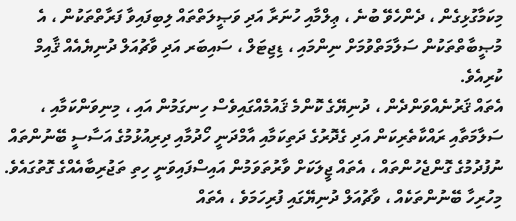މިކަމާގުޅިގެން ، ދެންހެވޭ ބުނެ ، ޢިލްމާއި ހުނަރާ އަދި ވަޞީލަތްތައް ލިބިފައިވާ ފަރާތްތަކުން ، އެ މުޞީބާތްތަކުން ސަލާމަތްވުމަށް ނިންމައި ، ޑިޖިޓަލް ، ސައިބަރ އަދި ވާޗުއަލް ދުނިޔެއެއް ޤާއިމް ކުރިއެވެ.
އެތައް ޤަރުނެއްވަންދެން ، ދުނިޔޭގެ ކޮންމެ ޤައުމެއްގައިވެސް ހިނގަމުން އައި ، މިނިވަންކަމާއި ، ސަލާމަތާއި ރައްކާތެރިކަން އަދި ގެދޮރުގެ ދަތިކަމާއި އާމްދަނީ ހޯދުމާއި ދިރިއުޅުމުގެ އަސާސީ ބޭނުންތައް ނުފުދުމުގެ ގޮންޖެހުންތައް ، އެތައް ޖީލަކަށް ވާރުތަވަމުން އައިސްފައިވަނީ ހިތި ތަޖުރިބާއެއްގެ ގޮތުގައެވެ. މިހުރިހާ ބޭނުންތަކެއް ، ވާޗުއަލް ދުނިޔޭގައި ފުރިހަމަވެ ، އެތައް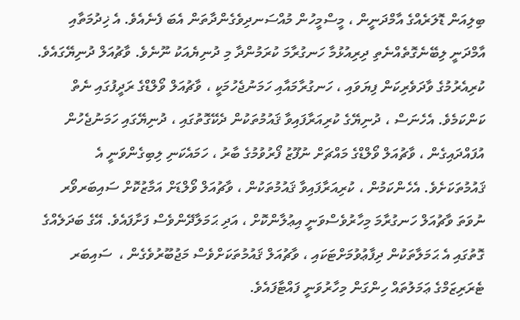ބިލިއަން ޑޮލަރެއްގެ އާމްދަނީން ، މީސްމީހުން މުއްސަނދިވެގެންދާތަން އެބަ ފެނެއެވެ. އެ ޚިދުމަތާއި އާމްދަނީ ލިބޭނެގޮތެއްނެތި ދިރިއުޅުމާ ހަނގުރާމަ ކުރަމުންދާ މި ދުނިޔެއަކު ނޫނެވެ. ވާޗުއަލް ދުނިޔޭގައެވެ. ކުރިއެރުމުގެ ވާދަވެރިކަން ފިޔަވައި ، ހަނގުރާމައާއި ހަމަނުޖެހުމަކީ ، ވާޗުއަލް ވޯލްޑްގެ ރަދީފުގައި ނެތް ކަންކަމެވެ. އެހެނަސް ، ދުނިޔޭގެ ކުރިއަރާފައިވާ ޤައުމުތަކުން ދެކޭގޮތުގައި ، ދުނިޔޭގައި ހަމަނުޖެހުން އުފައްދައިގެން ، ވާޗުއަލް ވޯލްޑްގެ މައްޗަށް ނުފޫޒު ފޯރުވުމުގެ ބާރު ، ހަމައެކަނި ލިބިގެންވަނީ އެ ޤައުމުތަކަށެވެ. އެހެންކަމުން ، ކުރިއަރާފައިވާ ޤައުމުތަކުން ، ވާޗުއަލް ވޯލްޑަށް އަމާޒުކޮށް ސައިބަރވޯރ ނުވަތަ ވާޗުއަލް ހަނގުރާމަ މިހާރުވެސްވަނީ އިޢުލާންކޮށް ، އަދި ޙަމަލާދޭންވެސް ފަށާފައެވެ. އޭގެ ބަދަލެއްގެ ގޮތުގައި އެ ޙަމަލާތަކުން ދިފާޢުވުމަށްޓަކައި ، ވާޗުއަލް ޤައުމުތަކަށްވެސް މަޖުބޫރުވެގެން ،  ސައިބަރ ޓެރަރިޒަމްގެ ޢަމަލުތައް ހިންގަން މިހާރުވަނީ ފައްޓާފައެވެ.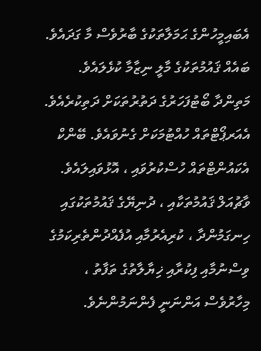އެބައިމީހުންގެ ޙަމަލާތަކުގެ ބާރުވެސް މާ ގަދައެވެ. ބައެއް ޤައުމުތަކުގެ މާލީ ނިޒާމާ ކުޅެލައެވެ. މަތިންދާ ބޯޓުފަހަރުގެ ދަތުރުތަކަށް ދަތިކުރެއެވެ. އެއަރޕޯޓްތައް ހުއްޓުމަކަށް ގެނުވައެވެ. ބޭންކް އެކައުންޓްތައް ހުސްކުރުވައި ، އޮޅުވައިލައެވެ.
ވާޗުއަލް ޤައުމުތަކާއި ، ދުނިޔޭގެ ޤައުމުތަކުގައި ހިނގަމުންދާ ، ކުރިއެރުމާއި އުފެއްދުންތެރިކަމުގެ ވިސްނުމާއި ފިކުރާއި ޚިޔާލާތުގެ ތަފާތު ، މިހާރުވެސް އަންނަނީ ފެންނަމުންނެވެ.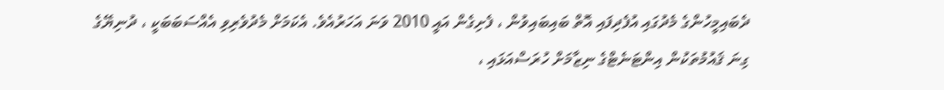ދެބައިމީހުންގެ މެދުގައި އުފެދިފައި އޮތް ބައިބައިވުން ، ފެށިގެން އައީ 2010 ވަނަ އަހަރުއެވެ. އެކަމަށް މެދުވެރިވި އެއްސަބަބަކީ ، ދުނިޔޭގެ ގިނަ ޤައުމުތަކުން އިންޓަނެޓްގެ ނިޒާމަށް ހުރަސްއަޅައި ،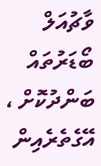ވާޗުއަލް ބޯޑަރުތައް ބަންދުކޮށް ، އޭގެތެރެއިން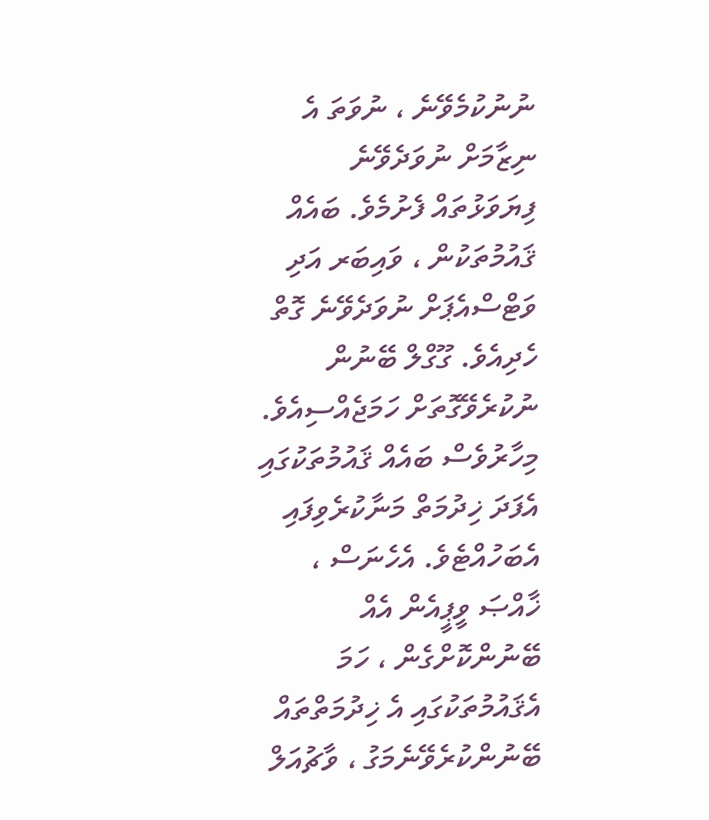ނުނުކުމެވޭނެ ، ނުވަތަ އެ ނިޒާމަށް ނުވަދެވޭނެ ފިޔަވަޅުތައް ފެށުމެވެ. ބައެއް ޤައުމުތަކުން ، ވައިބަރ އަދި ވަޓްސްއެޕަށް ނުވަދެވޭނެ ގޮތް ހެދިއެވެ. ގޫގްލް ބޭނުން ނުކުރެވޭގޮތަށް ހަމަޖެއްސިއެވެ. މިހާރުވެސް ބައެއް ޤައުމުތަކުގައި އެފަދަ ޚިދުމަތް މަނާކުރެވިފައި އެބަހުއްޓެވެ. އެހެނަސް ، ޚާއްޞަ ވީޕީއެން އެއް ބޭނުންކޮށްގެން ، ހަމަ އެޤައުމުތަކުގައި އެ ޚިދުމަތްތައް ބޭނުންކުރެވޭނެމަގު ، ވާޗުއަލް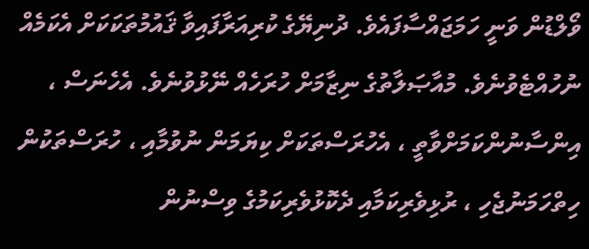ވޯލްޑުން ވަނީ ހަމަޖައްސާފައެވެ. ދުނިޔޭގެ ކުރިއަރާފައިވާ ޤައުމުތަކަކަށް އެކަމެއް ނުހުއްޓެވުނެވެ. މުއާޞަލާތުގެ ނިޒާމަށް ހުރަހެއް ނޭޅުވުނެވެ. އެހެނަސް ، އިންސާނުންކަމަށްވާތީ ، އެހުރަސްތަކަށް ކިޔަމަން ނުވުމާއި ، ހުރަސްތަކުން ހިތްހަމަނުޖެހި ، ރުޅިވެރިކަމާއި ދެކޮޅުވެރިކަމުގެ ވިސްނުން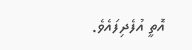އޮތީ އުފެދިފައެވެ.